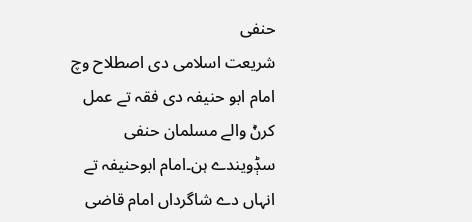حنفی
شریعت اسلامی دی اصطلاح وچ امام ابو حنیفہ دی فقہ تے عمل کرݨ والے مسلمان حنفی سݙویندے ہن۔امام ابوحنیفہ تے انہاں دے شاگرداں امام قاضی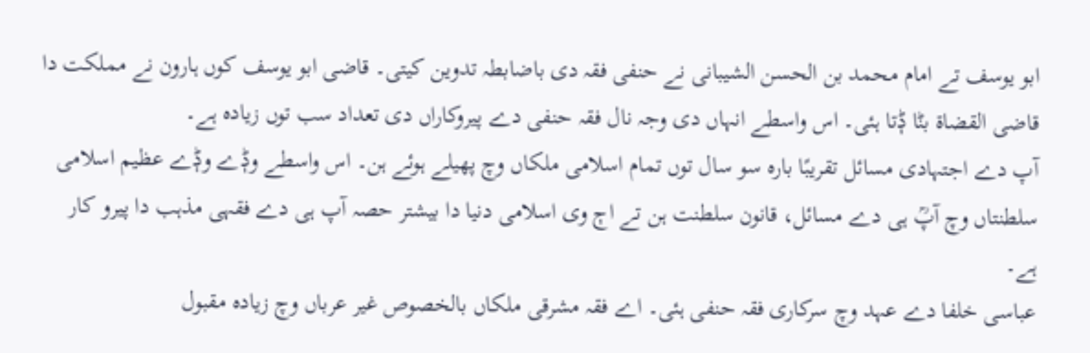ابو یوسف تے امام محمد بن الحسن الشیبانی نے حنفی فقہ دی باضابطہ تدوین کیتی۔ قاضی ابو یوسف کوں ہارون نے مملکت دا قاضی القضاۃ بݨا ݙتا ہئی۔ اس واسطے انہاں دی وجہ نال فقہ حنفی دے پیروکاراں دی تعداد سب توں زیادہ ہے۔
آپ دے اجتہادی مسائل تقریبًا بارہ سو سال توں تمام اسلامی ملکاں وچ پھیلے ہوئے ہن۔ اس واسطے وݙے وݙے عظیم اسلامی سلطنتاں وچ آپؒ ہی دے مسائل، قانون سلطنت ہن تے اڄ وی اسلامی دنیا دا بیشتر حصہ آپ ہی دے فقہی مذہب دا پیرو کار ہے۔
عباسی خلفا دے عہد وچ سرکاری فقہ حنفی ہئی۔ اے فقہ مشرقی ملکاں بالخصوص غیر عرباں وچ زیادہ مقبول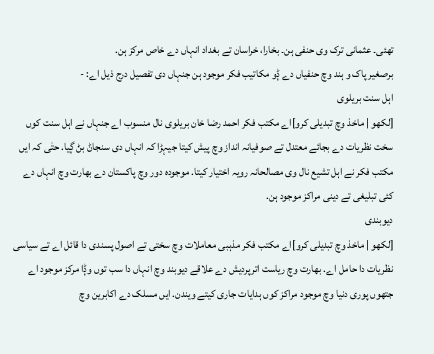تھئی۔ عثمانی ترک وی حنفی ہن۔ بخارا، خراسان تے بغداد انہاں دے خاص مرکز ہن.
برصغیر پاک و ہند وچ حنفیاں دے ݙو مکاتیب فکر موجود ہن جنہاں دی تفصیل درج ذیل اے: -
اہل سنت بریلوی
[لکھو | ماخذ وچ تبدیلی کرو]اے مکتب فکر احمد رضا خان بریلوی نال منسوب اے جنہاں نے اہل سنت کوں سخت نظریات دے بجائے معتدل تے صوفیانہ انداز وچ پیش کیتا جیہڑا کہ انہاں دی سنجاݨ بݨ ڳیا. حتٰی کہ ایں مکتب فکر نے اہل تشیع نال وی مصالحانہ رویہ اختیار کیتا. موجودہ دور وچ پاکستان دے بھارت وچ انہاں دے کئی تبلیغی تے دینی مراکز موجود ہن.
دیوبندی
[لکھو | ماخذ وچ تبدیلی کرو]اے مکتب فکر مذہبی معاملات وچ سختی تے اصول پسندی دا قائل اے تے سیاسی نظریات دا حامل اے. بھارت وچ ریاست اترپردیش دے علاقے دیوبند وچ انہاں دا سب توں وݙا مرکز موجود اے جتھوں پوری دنیا وچ موجود مراکز کوں ہدایات جاری کیتے ویندن. ایں مسلک دے اکابرین وچ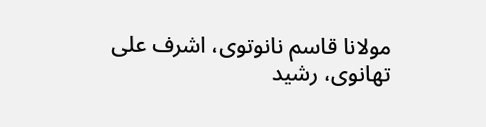مولانا قاسم نانوتوی، اشرف علی تھانوی، رشید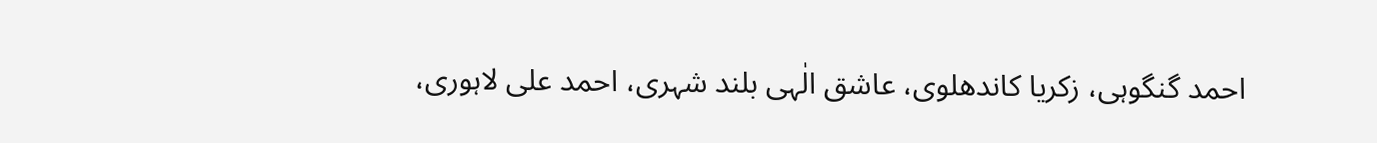احمد گنگوہی، زکریا کاندھلوی، عاشق الٰہی بلند شہری، احمد علی لاہوری،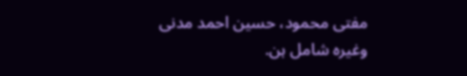مفتی محمود، حسین احمد مدنی وغیرہ شامل ہن.